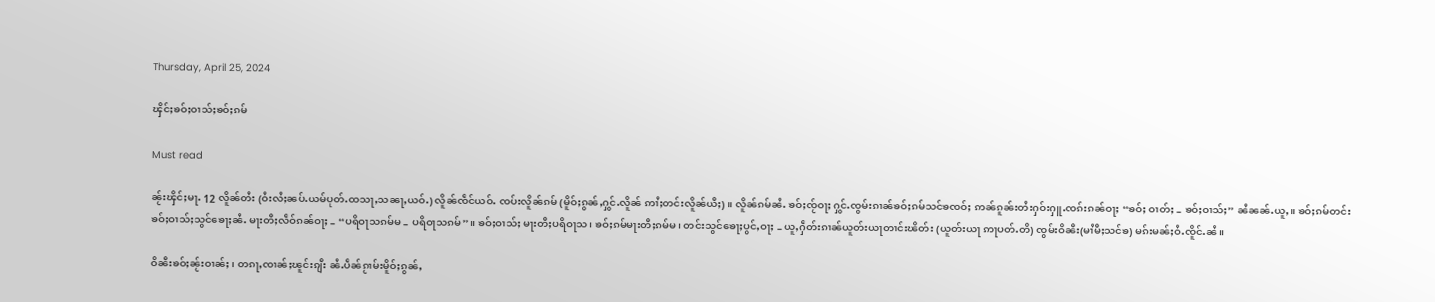Thursday, April 25, 2024

ၾိင်ႈၶဝ်ႈဝၢသ်ႈၶဝ်ႈၵမ်

Must read

ၼႂ်းၾိင်ႈမႃႉ 12 လိူၼ်တႆး (ဝႆးလႆႈၼပ်ႉယမ်ပုတ်ႉထသႃႇသၼႃႇယဝ်ႉ) လိူၼ်ၸဵင်ယဝ်ႉ ၸပ်းလိူၼ်ၵမ် (မိူဝ်ႈၵွၼ်ႇႁွင်ႉလိူၼ် ဢၢႆႈတင်းလိူၼ်ယီႈ)။ လိူၼ်ၵမ်ၼႆႉ ၶဝ်ႈၸႂ်ဝႃႈ ႁွင်ႉၸွမ်းၵၢၼ်ၶဝ်ႈၵမ်သင်ၶၸဝ်ႈ ဢၼ်ၵူၼ်းတႆးႁဝ်းႁူႉၸၵ်းၵၼ်ဝႃႈ “ၶဝ်ႈ ဝၢတ်ႈ – ၶဝ်ႈဝၢသ်ႈ” ၼႆၼၼ်ႉယူႇ။ ၶဝ်ႈၵမ်တင်းၶဝ်ႈဝၢသ်ႈသွင်ၶေႃႈၼႆႉ မႃးတီႈလဵဝ်ၵၼ်ဝႃႈ – “ပရိဝႃသၵမ်မ – ပရိဝႃသၵမ်”။ ၶဝ်ႈဝၢသ်ႈ မႃးတီႈပရိဝႃသ၊ ၶဝ်ႈၵမ်မႃးတီႈၵမ်မ၊ တင်းသွင်ၶေႃႈပွင်ႇဝႃႈ – ယူႇႁဵတ်းၵၢၼ်ယူတ်းယႃတၢင်းၽိတ်း (ယူတ်းယႃ ဢႃပတ်ႉတိ) ၸွမ်းဝိၼီး(မၢႆမီႈသင်ၶ) မၵ်းမၼ်ႈဝႆႉၸိူင်ႉၼႆ။

ဝိၼီးၶဝ်ႈၼႂ်းဝၢၼ်ႈ၊ တၵႃႇၸၢၼ်ႈၽူင်းၵျီး ၼႆႉပဵၼ်ၵႂၢမ်းမိူဝ်ႈၵွၼ်ႇ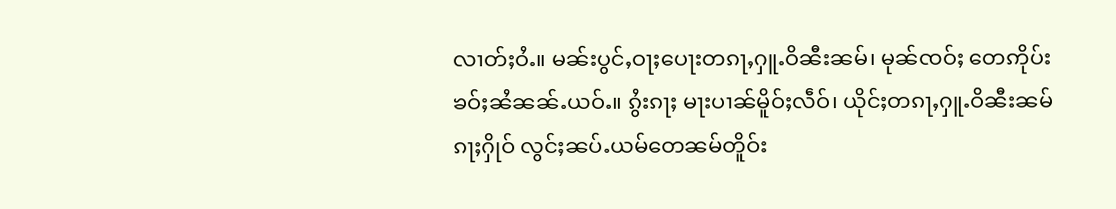လၢတ်ႈဝႆႉ။ မၼ်းပွင်ႇဝႃႈပေႃးတၵႃႇႁူႉဝိၼီးၼမ်၊ မုၼ်ၸဝ်ႈ တေဢိုပ်းၶဝ်ႈၼႆၼၼ်ႉယဝ်ႉ။ ၵွႆးၵႃႈ မႃးပၢၼ်မိူဝ်ႈလဵဝ်၊ ယိုင်ႈတၵႃႇႁူႉဝိၼီးၼမ်ၵႃႈႁိုဝ် လွင်ႈၼပ်ႉယမ်တေၼမ်တိူဝ်း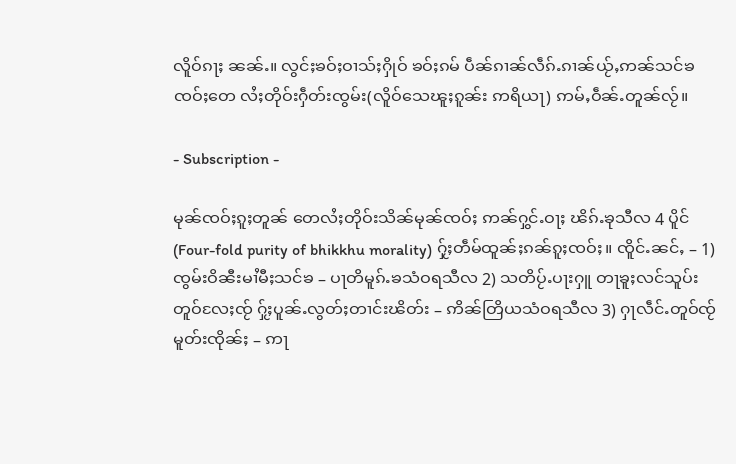လိူဝ်ၵႃႈ ၼၼ်ႉ။ လွင်ႈၶဝ်ႈဝၢသ်ႈႁိုဝ် ၶဝ်ႈၵမ် ပဵၼ်ၵၢၼ်လဵၵ်ႉၵၢၼ်ယႂ်ႇဢၼ်သင်ၶၸဝ်ႈတေ လႆႈတိုဝ်းႁဵတ်းၸွမ်း(လိူဝ်သေၽူႈၵူၼ်း ဢရိယႃ) ဢမ်ႇဝဵၼ်ႉတူၼ်လႂ်။

- Subscription -

မုၼ်ၸဝ်ႈၵူႈတူၼ် တေလႆႈတိုဝ်းသိၼ်မုၼ်ၸဝ်ႈ ဢၼ်ႁွင်ႉဝႃႈ ၽိၵ်ႉၶုသီလ 4 ပိူင် (Four-fold purity of bhikkhu morality) ႁႂ်ႈတဵမ်ထူၼ်ႈၵၼ်ၵူႈၸဝ်ႈ။ ၸိူင်ႉၼင်ႇ – 1) ၸွမ်းဝိၼီးမၢႆမီႈသင်ၶ – ပႃတိမူၵ်ႉၶသံဝရသီလ 2) သတိပႂ်ႉပႃးႁူ တႃၶူႈလင်သူပ်းတူဝ်လႄႈၸႂ် ႁႂ်ႈပူၼ်ႉလွတ်ႈတၢင်းၽိတ်း – ဢိၼ်တြိယသံဝရသီလ 3) ႁႃလဵင်ႉတူဝ်ၸႂ်မူတ်းၸိုၼ်ႈ – ဢႃ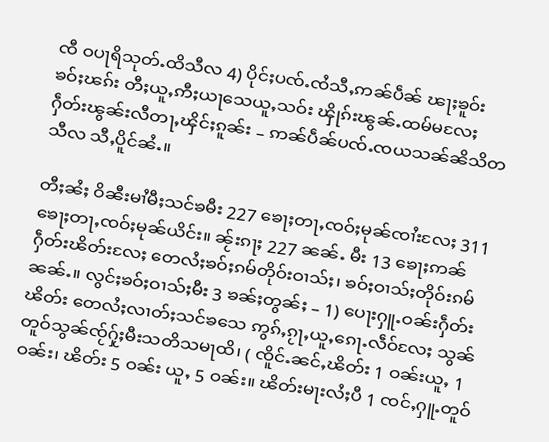ၸီ ဝပႃရိသုတ်ႉထိသီလ 4) ပိုင်ႈပၸ်ႉၸႆသီႇဢၼ်ပဵၼ် ၽႃႈၶူဝ်း ၶဝ်ႈၽၵ်း တီႈယူႇဢီႈယႃသေယူႇသဝ်း ၾိုၵ်းၽွၼ်ႉထမ်မလႄႈ ႁဵတ်းၽွၼ်းလီတႃႇၾိင်ႈၵူၼ်း – ဢၼ်ပဵၼ်ပၸ်ႉၸယသၼ်ၼိသိတသီလ သီႇပိူင်ၼႆႉ။

တီႈၼႆႈ ဝိၼီးမၢႆမီႈသင်ၶမီး 227 ၶေႃႈတႃႇၸဝ်ႈမုၼ်ၸၢႆးလႄႈ 311 ၶေႃႈတႃႇၸဝ်ႈမုၼ်ယိင်း။ ၼႂ်းၵႃႈ 227 ၼၼ်ႉ မီး 13 ၶေႃႈဢၼ်ႁဵတ်းၽိတ်းလႄႈ တေလႆႈၶဝ်ႈၵမ်တိုဝ်းဝၢသ်ႈ၊ ၶဝ်ႈဝၢသ်ႈတိုဝ်းၵမ်ၼၼ်ႉ။ လွင်ႈၶဝ်ႈဝၢသ်ႈမီး 3 ၶၼ်ႈတွၼ်ႈ – 1) ပေႃးႁူႉဝၼ်းႁဵတ်းၽိတ်း တေလႆႈလၢတ်ႈသင်ၶသေ ဢွၵ်ႇၵႂႃႇယူႇၵေႃႉလဵဝ်လႄႈ သွၼ်တူဝ်သွၼ်ၸႂ်ႁႂ်ႈမီးသတိသမႃထိ၊ ( ၸိူင်ႉၼင်ႇၽိတ်း 1 ဝၼ်းယူႇ 1 ဝၼ်း၊ ၽိတ်း 5 ဝၼ်း ယူႇ 5 ဝၼ်း။ ၽိတ်းမႃးလႆႈပီ 1 ၸင်ႇႁူႉတူဝ်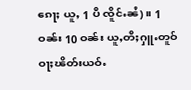ၵေႃႈ ယူႇ 1 ပီ ၸိူင်ႉၼႆ)။ 1 ဝၼ်း 10 ဝၼ်း ယူႇတီႈႁူႉတူဝ်ဝႃႈၽိတ်းယဝ်ႉ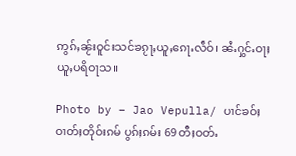ဢွၵ်ႇၼႂ်းဝူင်းသင်ၶၵႂႃႇယူႇၵေႃႉလဵဝ်၊ ၼႆႉႁွင်ႉဝႃႈ ယူႇပရိဝႃသ။

Photo by – Jao Vepulla/ ပၢင်ၶဝ်ႈဝၢတ်ႈတိုဝ်းၵမ် ပွၵ်ႈၵမ်း 69 တီႈဝတ်ႉ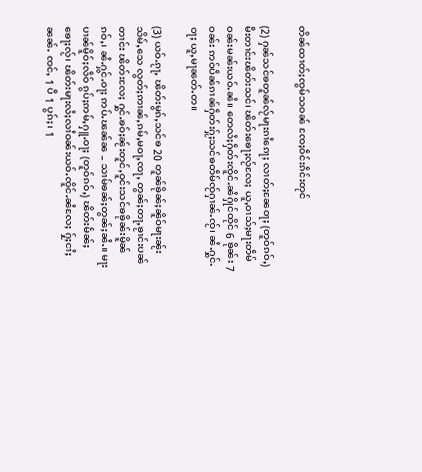တိၼ်ထၢတ်ႈၸွမ်သဝၼ် ၸႄႈဝဵင်းၵဵင်းတုင်

(2) ႁၼ်သင်ၶတူၼ်လႂ်မႃးၵၢႆၵေႃႈ လၢတ်ႈၼႄဝႃႈ (တူဝ်ၵဝ်ႇ) မီးတၢင်းၽိတ်းသင်၊ ၽိတ်းၶေႃႈလႂ်လႄႈ ယူႇဝၢသ်ႈမႃးတဵမ် ဝၼ်းမၼ်းယဝ်ႉၼႆ။ တေလႆႈႁဵတ်းၸိူင်ႉၼႆႁိုင်ထိုင် 6 ၶိုၼ်း 7 ဝၼ်း ဢဝ်ပဵၼ်ၵၢၼ်ႁဵတ်းႁႂ်ႈသင်ၶတဵမ်ၸႂ်ႁၢၼ်ႉၸႂ်၊ ၼႆႉႁွင်ႉဝႃႈ ယူႇမႃၼတ်ႉတ။

(3) ယဝ်ႉၵႂႃႇ ၽိတ်းမွၵ်ႇသင်ၶ 20 တူၼ်ၶိုၼ်ႈၼိူဝ်မႃးၼႂ်းသိမ်ႇသေ လွတ်ႈဢၢၼ်ႇၵမ်ႇမဝႃႇၸႃႇ တွၼ်ႈတႃႇၶႂၢင်းပၼ်တၢင်း ၽိတ်းလႄႈ ႁွင်ႉၶဝ်ႈၼႂ်းတူင်ႇဝူင်းသင်ၶၶိုၼ်းမိူၼ်ၵဝ်ႇ၊ ၼႆႉႁွင်ႉဝႃႈ ဢပ်ႉၽၼ်ၼ – သၢမ်ၶၼ်ႈတွၼ်ႈၼႆႉ။ မႃးပၢၼ်မိူဝ်ႈလဵဝ် ၵွပ်ႈဢမ်ႇႁူႉဝႃႈ (တူဝ်ၵဝ်ႇ) ၽိတ်းမႅၼ်ႈၶေႃႈလႂ်၊ ၽိတ်းမႃးလႆႈလၢႆဝၼ်းယဝ်ႉၸိူင်ႉၼႆလႄႈ ႁႂ်ႈငၢႆႈၼၼ်ႉ ၸင်ႇ 1 ပီ 1 ပွၵ်ႈ၊ 1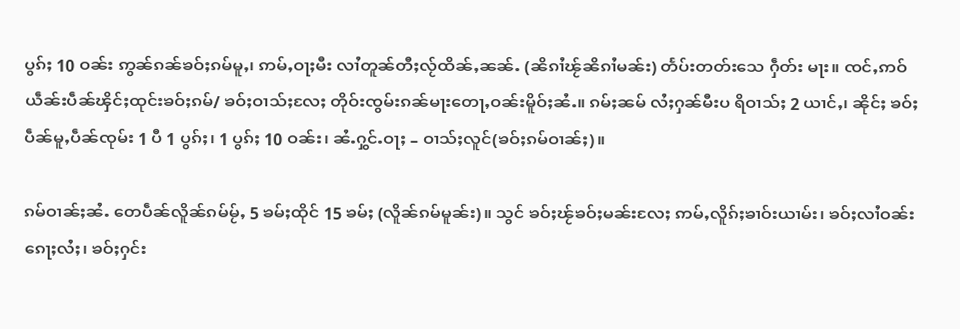ပွၵ်ႈ 10 ဝၼ်း ဢွၼ်ၵၼ်ၶဝ်ႈၵမ်မူႇ၊ ဢမ်ႇဝႃႈမီး လၢႆတူၼ်တီႈလႂ်ထိၼ်ႇၼၼ်ႉ (ၼိၵၢႆၽႂ်ၼိၵၢႆမၼ်း) တႅပ်းတတ်းသေ ႁဵတ်း မႃး။ ၸင်ႇဢဝ်ယဵၼ်းပဵၼ်ၾိင်ႈထုင်းၶဝ်ႈၵမ်/ ၶဝ်ႈဝၢသ်ႈလႄႈ တိုဝ်းၸွမ်းၵၼ်မႃးတေႃႇဝၼ်းမိူဝ်ႈၼႆႉ။ ၵမ်ႈၼမ် လႆႈႁၼ်မီးပ ရိဝၢသ်ႈ 2 ယၢင်ႇ၊ ၼိုင်ႈ ၶဝ်ႈပဵၼ်မူႇပဵၼ်ၸုမ်း 1 ပီ 1 ပွၵ်ႈ၊ 1 ပွၵ်ႈ 10 ဝၼ်း၊ ၼႆႉႁွင်ႉဝႃႈ – ဝၢသ်ႈလူင်(ၶဝ်ႈၵမ်ဝၢၼ်ႈ)။

ၵမ်ဝၢၼ်ႈၼႆႉ တေပဵၼ်လိူၼ်ၵမ်မႂ်ႇ 5 ၶမ်ႈထိုင် 15 ၶမ်ႈ (လိူၼ်ၵမ်မူၼ်း)။ သွင် ၶဝ်ႈၽႂ်ၶဝ်ႈမၼ်းလႄႈ ဢမ်ႇလိူၵ်ႈၶၢဝ်းယၢမ်း၊ ၶဝ်ႈလၢႆဝၼ်းၵေႃႈလႆႈ၊ ၶဝ်ႈႁင်း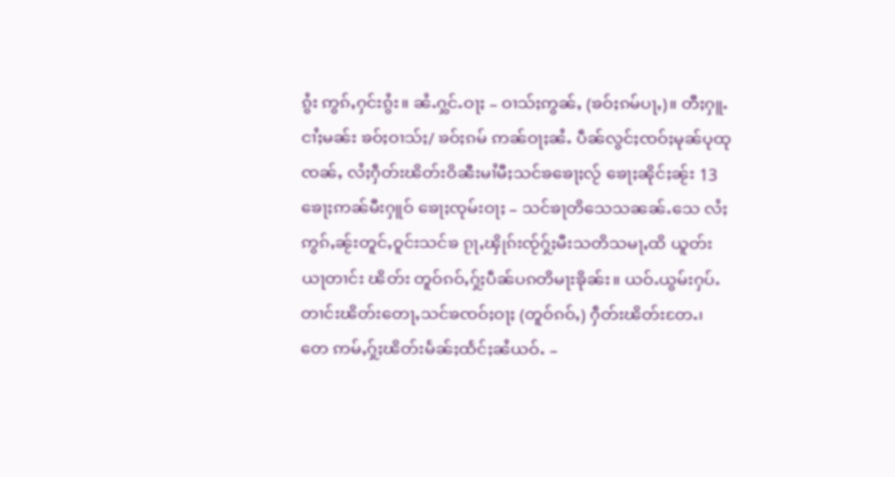ၵွႆး ဢွၵ်ႇႁင်းၵွႆး။ ၼႆႉႁွင်ႉဝႃႈ – ဝၢသ်ႈဢွၼ်ႇ (ၶဝ်ႈၵမ်ပႃႇ)။ တီႈႁူႉငၢႆႈမၼ်း ၶဝ်ႈဝၢသ်ႈ/ ၶဝ်ႈၵမ် ဢၼ်ဝႃႈၼႆႉ ပဵၼ်လွင်ႈၸဝ်ႈမုၼ်ပုထုၸၼ်ႇ လႆႈႁဵတ်းၽိတ်းဝိၼီးမၢႆမီႈသင်ၶၶေႃႈလႂ် ၶေႃႈၼိုင်ႈၼႂ်း 13 ၶေႃႈဢၼ်မီးႁူဝ် ၶေႃႈၸုမ်းဝႃႈ – သင်ၶႃတိသေသၼၼ်ႉသေ လႆႈဢွၵ်ႇၼႂ်းတူင်ႇဝူင်းသင်ၶ ၵႂႃႇၾိုၵ်းၸႂ်ႁႂ်ႈမီးသတိသမႃႇထိ ယူတ်းယႃတၢင်း ၽိတ်း တူဝ်ၵဝ်ႇႁႂ်ႈပဵၼ်ပၵတိမႃးၶိုၼ်း။ ယဝ်ႉယွမ်းႁပ်ႉတၢင်းၽိတ်းတေႃႇသင်ၶၸဝ်ႈဝႃႈ (တူဝ်ၵဝ်ႇ) ႁဵတ်းၽိတ်းတႄႉ၊ တေ ဢမ်ႇႁႂ်ႈၽိတ်းမႅၼ်ႈထႅင်ႈၼႆယဝ်ႉ –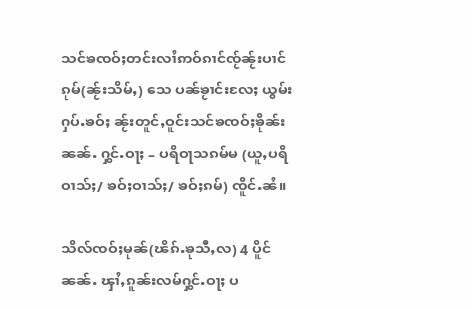သင်ၶၸဝ်ႈတင်းလၢႆဢဝ်ၵၢင်ၸႂ်ၼႂ်းပၢင်ၵုမ်(ၼႂ်းသိမ်ႇ) သေ ပၼ်ၶႂၢင်းလႄႈ ယွမ်းႁပ်ႉၶဝ်ႈ ၼႂ်းတူင်ႇဝူင်းသင်ၶၸဝ်ႈၶိုၼ်းၼၼ်ႉ ႁွင်ႉဝႃႈ – ပရိဝႃသၵမ်မ (ယူႇပရိဝၢသ်ႈ/ ၶဝ်ႈဝၢသ်ႈ/ ၶဝ်ႈၵမ်) ၸိူင်ႉၼႆ။

သိလ်ၸဝ်ႈမုၼ်(ၽိၵ်ႉၶုသီႇလ) 4 ပိူင်ၼၼ်ႉ ၾၢႆႇၵူၼ်းလမ်ႁွင်ႉဝႃႈ ပ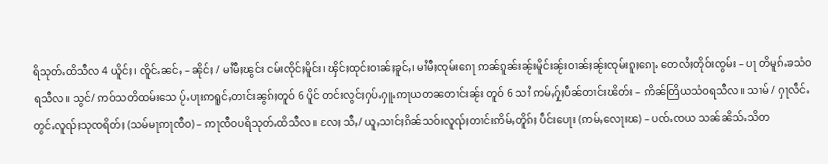ရိသုတ်ႉထိသီလ 4 ယိူင်ႈ၊ ၸိူင်ႉၼင်ႇ – ၼိုင်ႈ / မၢႆမီႈၽွင်း ငမ်းၸိုင်ႈမိူင်း၊ ၾိင်ႈထုင်းဝၢၼ်ႈၶူင်ႇ၊ မၢႆမီႈၸုမ်းၵေႃ ဢၼ်ၵူၼ်းၼႂ်းမိူင်းၼႂ်းဝၢၼ်ႈၼႂ်းၸုမ်းၵူႈၵေႃႉ တေလႆႈတိုဝ်းၸွမ်း – ပႃ တိမူၵ်ႉၶသံဝရသီလ။ သွင်/ ဢဝ်သတိထမ်းသေ ပႂ်ႉပႃးဢရူင်ႇတၢင်းၼွၵ်ႈတူဝ် 6 ပိူင် တင်းလွင်ႈႁပ်ႉႁူႉဢႃယတၼတၢင်းၼႂ်း တူဝ် 6 သၢႆ ဢမ်ႇႁႂ်ႈပဵၼ်တၢင်းၽိတ်း – ဢိၼ်တြိယသံဝရသီလ။ သၢမ် / ႁႃလဵင်ႉတွင်ႉလူၺ်ႈသုၸရိတ်ႈ (သမ်မႃဢႃၸီဝ) – ဢႃၸီဝပရိသုတ်ႉထိသီလ။ လႄႈ သီႇ/ ယူႇသၢင်ႈၵိၼ်သဝ်းလူၺ်ႈတၢင်းဢိမ်ႇတိူၵ်ႈ ပဵင်းပေႃး (ဢမ်ႇလေႃးၽ) – ပၸ်ႉၸယ သၼ်ၼိသ်ႉသိတ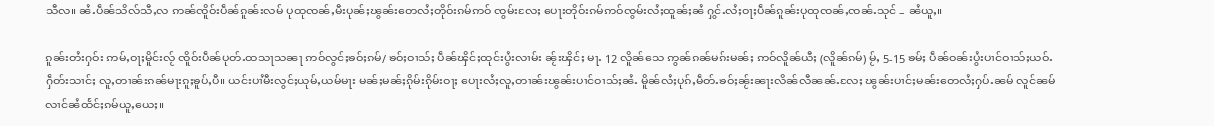သီလ။ ၼႆႉပဵၼ်သိလ်သီႇလ ဢၼ်ၸိူဝ်းပဵၼ်ၵူၼ်းလမ် ပုထုၸၼ်ႇမီးပုၼ်ႈၽွၼ်းတေလႆႈတိုဝ်းၵမ်ဢဝ် ၸွမ်းလႄႈ ပေႃးတိုဝ်းၵမ်ဢဝ်ၸွမ်းလႆႈထူၼ်ႈၼႆ ႁွင်ႉလႆႈဝႃႈပဵၼ်ၵူၼ်းပုထုၸၼ်ႇၸၼ်ႉသုင် – ၼႆယူႇ။

ၵူၼ်းတႆးႁဝ်း ဢမ်ႇဝႃႈမိူင်းလႂ် ၸိူဝ်းပဵၼ်ပုတ်ႉထသႃသၼႃ ဢဝ်လွင်ႈၶဝ်ႈၵမ်/ ၶဝ်ႈဝၢသ်ႈ ပဵၼ်ၾိင်ႈထုင်းပွႆးလၢမ်း ၼႂ်းၾိင်ႈ မႃႉ 12 လိူၼ်သေ ဢွၼ်ၵၼ်မၵ်းမၼ်ႈ ဢဝ်လိူၼ်ယီႈ (လိူၼ်ၵမ်) မႂ်ႇ 5-15 ၶမ်ႈ ပဵၼ်ဝၼ်းပွႆးပၢင်ဝၢသ်ႈယဝ်ႉ ႁဵတ်းသၢင်ႈ လူႇတၢၼ်းၵၼ်မႃးၵူႈၶူပ်ႇပီ။ ယင်းပၢႆမီးလွင်ႈယုမ်ႇယမ်မႃး မၼ်ႈမၼ်ႈၵိုမ်းၵိုမ်းဝႃႈ ပေႃးလႆႈလူႇတၢၼ်းၽွၼ်းပၢင်ဝၢသ်ႈၼႆႉ မိူၼ်လႆႈပုၵ်ႇမဵတ်ႉၶဝ်ႈၼႂ်းၼႃးလိၼ်လီၼၼ်ႉလႄႈ ၽွၼ်းပၢင်ႈမၼ်းတေလႆႈႁပ်ႉၼမ် လူင်ၼမ်လၢင်ၼႆထႅင်ႈၵမ်ယူႇယေႈ။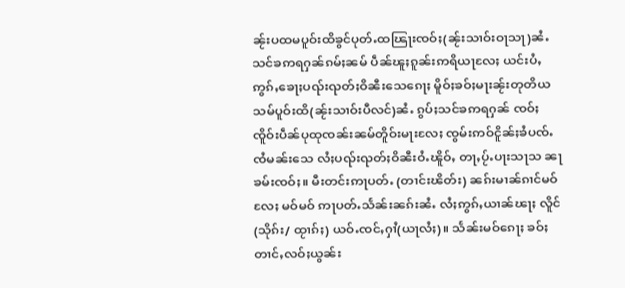ၼႂ်းပထမပူဝ်းထိၶွင်ပုတ်ႉထၽြႃးၸဝ်ႈ(ၼႂ်းသၢဝ်းဝႃသႃ)ၼႆႉ သင်ၶဢရႁၼ်ၵမ်ႈၼမ် ပဵၼ်ၽူႈၵူၼ်းဢရိယႃလႄႈ ယင်းပႆႇ ဢွၵ်ႇၶေႃႈပၺ်းၺတ်ႈဝိၼီးသေၵေႃႈ မိူဝ်ႈၶဝ်ႈမႃးၼႂ်းတုတိယသမ်ပူဝ်းထိ(ၼႂ်းသၢဝ်းပီလင်)ၼႆႉ ၵွပ်ႈသင်ၶဢရႁၼ် ၸဝ်ႈ ၸိူဝ်းပဵၼ်ပုထုၸၼ်းၼမ်တိူဝ်းမႃးလႄႈ ၸွမ်းဢဝ်ငိူၼ်ႈၶႆပၸ်ႉၸႆမၼ်းသေ လႆႈပၺ်းၺတ်ႈဝိၼီးဝႆႉၽိူဝ်ႇ တႃႇပႂ်ႉပႃးသႃသ ၼႃၶမ်းၸဝ်ႈ။ မီးတင်းဢႃပတ်ႉ (တၢင်းၽိတ်း) ၼၵ်းမၢၼ်ၵၢင်မဝ်လႄႈ မဝ်မဝ် ဢႃပတ်ႉသႅၼ်းၼၵ်းၼႆႉ လႆႈဢွၵ်ႇယၢၼ်ၽႃႈ လိူင်(သိုၵ်း/ ထႂၢၵ်ႈ) ယဝ်ႉၸင်ႇႁၢႆ(ယႃလႆႈ)။ သႅၼ်းမဝ်ၵေႃႈ ၶဝ်ႈတၢင်ႇလဝ်ႈယွၼ်း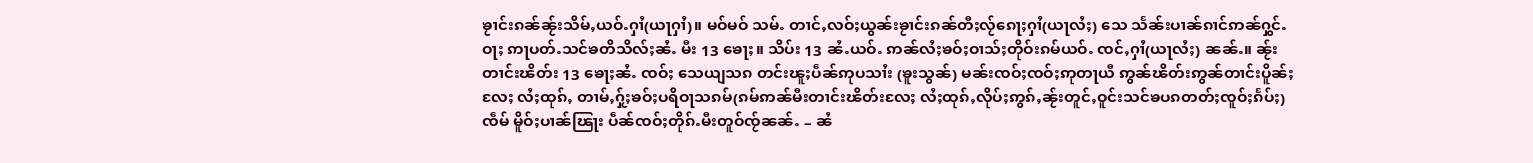ၶႂၢင်းၵၼ်ၼႂ်းသိမ်ႇယဝ်ႉႁၢႆ(ယႃႁၢႆ)။ မဝ်မဝ် သမ်ႉ တၢင်ႇလဝ်ႈယွၼ်းၶႂၢင်းၵၼ်တီႈလႂ်ၵေႃႈႁၢႆ(ယႃလႆႈ) သေ သႅၼ်းပၢၼ်ၵၢင်ဢၼ်ႁွင်ႉဝႃႈ ဢႃပတ်ႉသင်ၶတိသိလ်ႈၼႆႉ မီး 13 ၶေႃႈ။ သိပ်း 13 ၼႆႉယဝ်ႉ ဢၼ်လႆႈၶဝ်ႈဝၢသ်ႈတိုဝ်းၵမ်ယဝ်ႉ ၸင်ႇႁၢႆ(ယႃလႆႈ) ၼၼ်ႉ။ ၼႂ်းတၢင်းၽိတ်း 13 ၶေႃႈၼႆႉ ၸဝ်ႈ သေယျသၵ တင်းၽူႈပဵၼ်ဢုပသၢႆး (ၶူးသွၼ်) မၼ်းၸဝ်ႈၸဝ်ႈဢုတႃယီ ဢွၼ်ၽိတ်းဢွၼ်တၢင်းပိူၼ်ႈလႄႈ လႆႈထုၵ်ႇ တၢမ်ႇႁႂ်ႈၶဝ်ႈပရိဝႃသၵမ်(ၵမ်ဢၼ်မီးတၢင်းၽိတ်းလႄႈ လႆႈထုၵ်ႇလိုပ်ႈဢွၵ်ႇၼႂ်းတူင်ႇဝူင်းသင်ၶပၵတတ်ႈၸူဝ်ႈၵႅပ်ႈ) ၸဵမ် မိူဝ်ႈပၢၼ်ၽြႃး ပဵၼ်ၸဝ်ႈတိုၵ်ႉမီးတူဝ်ၸႂ်ၼၼ်ႉ – ၼႆ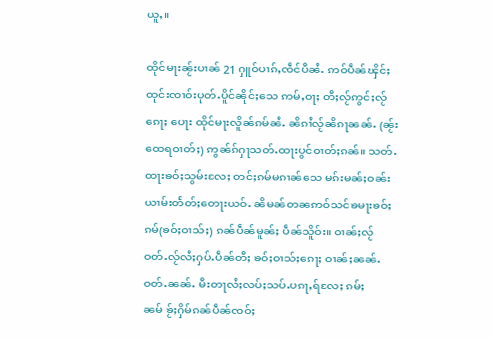ယူႇ။

ထိုင်မႃးၼႂ်းပၢၼ် 21 ႁူဝ်ပၢၵ်ႇၸဵင်ပီၼႆႉ ဢဝ်ပဵၼ်ၾိင်ႈထုင်းၸၢဝ်းပုတ်ႉပိူင်ၼိုင်ႈသေ ဢမ်ႇဝႃႈ တီႈလႂ်ဢွင်ႈလႂ်ၵေႃႈ ပေႃး ထိုင်မႃးလိူၼ်ၵမ်ၼႆႉ ၼိၵၢႆလႂ်ၼိၵႃၼၼ်ႉ (ၼႂ်းထေရဝၢတ်ႈ) ဢွၼ်ၵ်ႁႃသတ်ႉထႃးပွင်ဝၢတ်ႈၵၼ်။ သတ်ႉထႃးၶဝ်ႈသွမ်းလႄႈ တင်ႈၵမ်မၵၢၼ်သေ မၵ်းမၼ်ႈဝၼ်းယၢမ်းတႅတ်ႈတေႃးယဝ်ႉ ၼိမၼ်တၼဢဝ်သင်ၶမႃးၶဝ်ႈၵမ်(ၶဝ်ႈဝၢသ်ႈ) ၵၼ်ပဵၼ်မူၼ်ႈ ပဵၼ်သိူဝ်း။ ဝၢၼ်ႈလႂ် ဝတ်ႉလႂ်လႆႈႁပ်ႉပဵၼ်တီႈ ၶဝ်ႈဝၢသ်ႈၵေႃႈ ဝၢၼ်ႈၼၼ်ႉဝတ်ႉၼၼ်ႉ မီးတႃလႆႈလပ်ႈသပ်ႉပၵႃႇရ်လႄႈ ၵမ်ႈ ၼမ် ၶႂ်ႈႁိမ်ၵၼ်ပဵၼ်ၸဝ်ႈ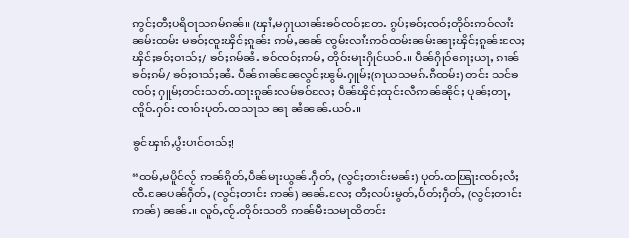ဢွင်ႈတီႈပရိဝႃသၵမ်ၵၼ်။ (ၾၢႆႇမႁႃယၢၼ်းၶဝ်ၸဝ်ႈတႄႉ ၵွပ်ႈၶဝ်ႈၸဝ်ႈတိုဝ်းဢဝ်လၢႆးၼမ်းထမ်း မၶဝ်ႈၸူးၾိင်ႈၵူၼ်း ဢမ်ႇၼၼ် ၸွမ်းလၢႆးဢဝ်ထမ်းၼမ်းၼႃႈၾိင်ႈၵူၼ်းလႄႈ ၾိင်ႈၶဝ်ႈဝၢသ်ႈ/ ၶဝ်ႈၵမ်ၼႆႉ ၶဝ်ၸဝ်ႈဢမ်ႇ တိုဝ်းမႃးႁိုင်ယဝ်ႉ။ ပဵၼ်ႁိုဝ်ၵေႃႈယႃႇ ၵၢၼ်ၶဝ်ႈၵမ်/ ၶဝ်ႈဝၢသ်ႈၼႆႉ ပဵၼ်ၵၢၼ်ၼႄလွင်ႈၽွမ်ႉႁူမ်ႈ(ၵႃယသမၵ်ႉၵီထမ်း) တင်း သင်ၶၸဝ်ႈ ႁူမ်ႈတင်းသတ်ႉထႃးၵူၼ်းလမ်ၶဝ်လႄႈ ပဵၼ်ၾိင်ႈထုင်းလီဢၼ်ၼိုင်ႈ ပုၼ်ႈတႃႇၸိူဝ်ႉႁဝ်း ၸၢဝ်းပုတ်ႉထသႃသ ၼႃ ၼႆၼၼ်ႉယဝ်ႉ။

ၶွင်ၾၢၵ်ႇပွႆးပၢင်ဝၢသ်ႈ!

“ထမ်ႇမပိူင်လႂ် ဢၼ်ၵိူတ်ႇပဵၼ်မႃးယွၼ်ႉႁဵတ်ႇ (လွင်ႈတၢင်းမၼ်း) ပုတ်ႉထၽြႃးၸဝ်ႈလႆႈၸီႉၼႄပၼ်ႁဵတ်ႇ (လွင်ႈတၢင်း ဢၼ်) ၼၼ်ႉလႄႈ တီႈလပ်းမွတ်ႇပႅတ်ႈႁဵတ်ႇ (လွင်ႈတၢင်းဢၼ်) ၼၼ်ႉ။ လူဝ်ႇၸႂ်ႉတိုဝ်းသတိ ဢၼ်မီးသမႃထိတင်း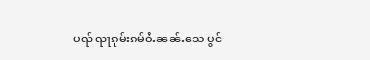ပၺ် ၺႃၵုမ်းၵမ်ဝႆႉၼၼ်ႉသေ ပွင်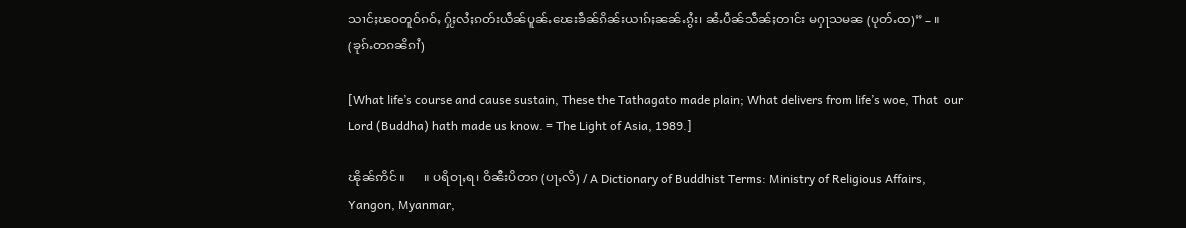သၢင်ႈၽဝတူဝ်ၵဝ်ႇ ႁႂ်ႈလႆႈၵတ်းယဵၼ်ပူၼ်ႉၽေးၶဵၼ်ၵိၼ်းယၢၵ်ႈၼၼ်ႉၵွႆး၊ ၼႆႉပဵၼ်သဵၼ်ႈတၢင်း မႁႃသမၼ (ပုတ်ႉထ)” – ။ (ၶုၵ်ႉတၵၼိၵၢႆ)

[What life’s course and cause sustain, These the Tathagato made plain; What delivers from life’s woe, That  our Lord (Buddha) hath made us know. = The Light of Asia, 1989.]

ၽိုၼ်ဢိင် ။      ။ ပရိဝႃႇရ၊ ဝိၼီးပိတၵ (ပႃႇလိ) / A Dictionary of Buddhist Terms: Ministry of Religious Affairs, Yangon, Myanmar,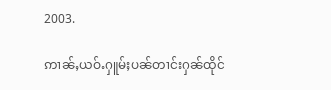2003.

ဢၢၼ်ႇယဝ်ႉႁူမ်ႈပၼ်တၢင်းႁၼ်ထိုင်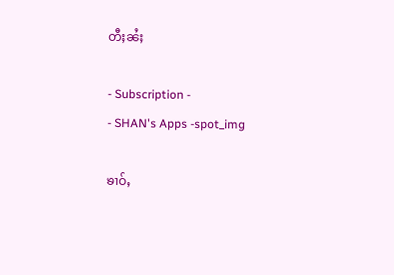တီႈၼႆႈ

- Subscription -
- SHAN's Apps -spot_img

ၶၢဝ်ႇ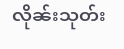လိုၼ်းသုတ်း